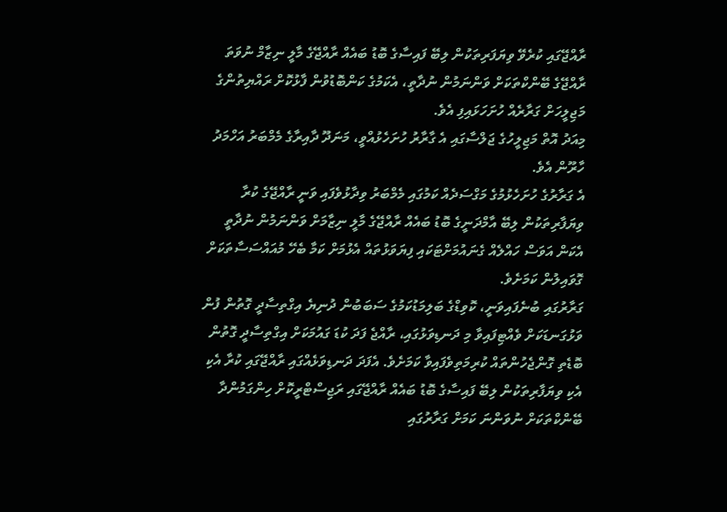ރާއްޖޭގައި ކުރެވޭ ވިޔަފަރިތަކުން ލިބޭ ފައިސާގެ ބޮޑު ބައެއް ރާއްޖޭގެ މާލީ ނިޒާމް ނުވަތަ ރާއްޖޭގެ ބޭންކްތަކަށް ވަންނަމުން ނުދާތީ، އެކަމުގެ ކަންބޮޑުވުން ފާޅުކޮށް ރައްޔިތުންގެ މަޖިލީހަށް ގަރާރެއް ހުށަހަޅައިފި އެވެ.
މިއަދު އޮތް މަޖިލީހުގެ ޖަލްސާގައި އެ ގާރާރު ހުށަހެޅުއްވީ، މަނަދޫ ދާއިރާގެ މެމްބަރު އަހްމަދު ހާރޫން އެވެ.
އެ ގަރާރުގެ ހުށަހެޅުމުގެ މަގްސަދެއް ކަމުގައި މެމްބަރު ވިދާޅުވެފައި ވަނީ ރާއްޖޭގެ ކުރާ ވިޔަފާރިތަކުން ލިބޭ އާމްދަނީގެ ބޮޑު ބައެއް ރާއްޖޭގެ މާލީ ނިޒާމަށް ވަންނަމުން ނުދާތީ އެކަން އަވަސް ހައްލެއް ގެނައުމަށްޓަކައި ފިޔަވަޅުތައް އެޅުމަށް ކަމާ ބެހޭ މުއައްސަސާތަކަށް ގޮވައިލުން ކަމަށެވެ.
ގަރާރުގައި ބުނެފައިވަނީ، ކޮވިޑްގެ ބަލިމަޑުކަމުގެ ސަބަބުން ދުނިޔެ އިގްތިސާދީ ގޮތުން ފުން ވަޅުގަނޑަކަށް ވެއްޓިފައިވާ މި ދަނޑިވަޅުގައި، ރާއްޖެ ފަދަ ކުޑަ ގައުމަކަށް އިގްތިސާދީ ގޮތުން ބޮޑެތި ގޮންޖެހުންތައް ކުރިމަތިވެފައިވާ ކަމަށެވެ. އެފަދަ ދަނޑިވަޅެއްގައި ރާއްޖޭގައި ކުރާ އެކި އެކި ވިޔަފާރިތަކުން ލިބޭ ފައިސާގެ ބޮޑު ބައެއް ރާއްޖޭގައި ރަޖިސްޓްރީކޮށް ހިންގަމުންދާ ބޭންކްތަކަށް ނުވަންނަ ކަމަށް ގަރާރުގައި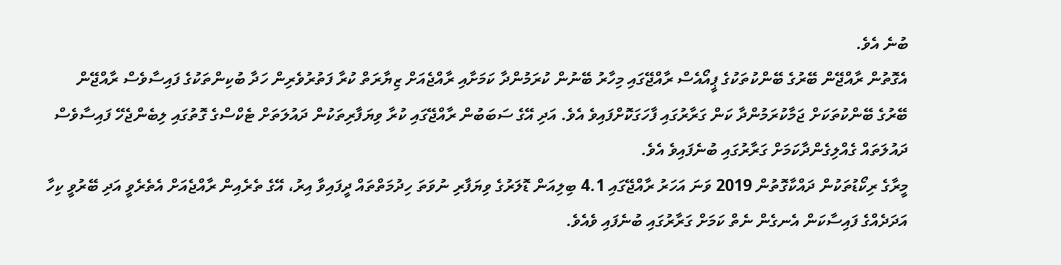ބުނެ އެވެ.
އެގޮތުން ރާއްޖޭން ބޭރުގެ ބޭންކުތަކުގެ ޕީއޯއެސް ރާއްޖޭގައި މިހާރު ބޭނުން ކުރަމުންދާ ކަމަށާއި ރާއްޖެއަށް ޒިޔާރަތް ކުރާ ފަތުރުވެރިން ހަދާ ބުކިންތަކުގެ ފައިސާވެސް ރާއްޖޭން ބޭރުގެ ބޭންކުތަކަށް ޖަމާކުރަމުންދާ ކަން ގަރާރުގައި ފާހަގަކޮށްފައިވެ އެވެ. އަދި އޭގެ ސަބަބުން ރާއްޖޭގައި ކުރާ ވިޔަފާރިތަކުން ދައުލަތަށް ޓެކްސްގެ ގޮތުގައި ލިބެންޖެހޭ ފައިސާވެސް ދައުލަތައް ގެއްލިގެންދާކަމަށް ގަރާރުގައި ބުނެފައިވެ އެވެ.
މީރާގެ ރިކޯޑުތަކުން ދައްކާގޮތުން 2019 ވަނަ އަހަރު ރާއްޖޭގައި 4.1 ބިލިއަން ޑޮލަރުގެ ވިޔަފާރި ނުވަތަ ހިދުމަތްތައް ދީފައިވާ އިރު، އޭގެ ތެރެއިން ރާއްޖެއަށް އެތެރެވީ އަދި ބޭރުވީ ކިހާ އަދަދެއްގެ ފައިސާކަން އެނގެން ނެތް ކަމަށް ގަރާރުގައި ބުނެފައި ވެއެވެ.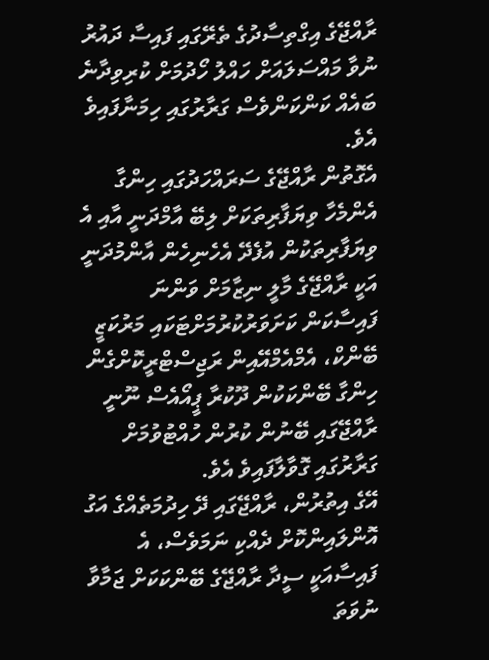ރާއްޖޭގެ އިގްތިސާދުގެ ތެރޭގައި ފައިސާ ދައުރު ނުވާ މައްސަލައަށް ހައްލު ހޯދުމަށް ކުރިވިދާނެ ބައެއް ކަންކަންވެސް ގަރާރުގައި ހިމަނާފައިވެ އެވެ.
އެގޮތުން ރާއްޖޭގެ ސަރައްހަދުގައި ހިންގާ އެންމެހާ ވިޔަފާރިތަކަށް ލިބޭ އާމްދަނީ އާއި އެ ވިޔަފާރިތަކުން އުފެދޭ އެހެނިހެން އާންމުދަނީ އަކީ ރާއްޖޭގެ މާލީ ނިޒާމަށް ވަންނަ ފައިސާކަން ކަށަވަރުކުރުމަށްޓަކައި މަރުކަޒީ ބޭންކް، އެމްއެމްއޭއިން ރަޖިސްޓްރީކޮށްގެން ހިންގާ ބޭންކަކުން ދޫކުރާ ޕީއޯއެސް ނޫނީ ރާއްޖޭގައި ބޭނުން ކުރުން ހުއްޓުވުމަށް ގަރާރުގައި ގޮވާލާފައިވެ އެވެ.
އޭގެ އިތުރުން، ރާއްޖޭގައި ދޭ ހިދުމަތެއްގެ އަގު އޮންލައިންކޮށް ދެއްކި ނަމަވެސް، އެ ފައިސާއަކީ ސީދާ ރާއްޖޭގެ ބޭންކަކަށް ޖަމާވާ ނުވަތަ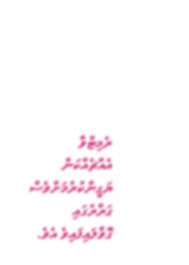ރެމިޓްވާ އެއްޗެއްކަން ޔަގީންކުރުމަށްވެސް ގަރާރުގައި ގޮވާލައިފައިވެ އެވެ.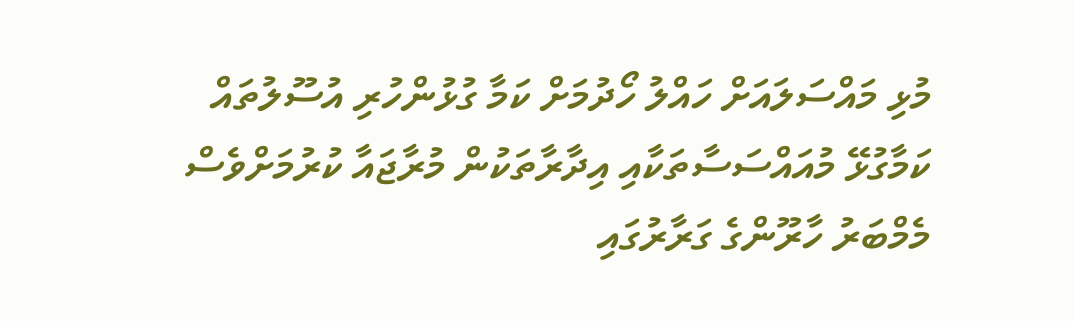މުޅި މައްސަލައަށް ހައްލު ހޯދުމަށް ކަމާ ގުޅުންހުރި އުސޫލުތައް ކަމާގުޅޭ މުއައްސަސާތަކާއި އިދާރާތަކުން މުރާޖައާ ކުރުމަށްވެސް މެމްބަރު ހާރޫންގެ ގަރާރުގައި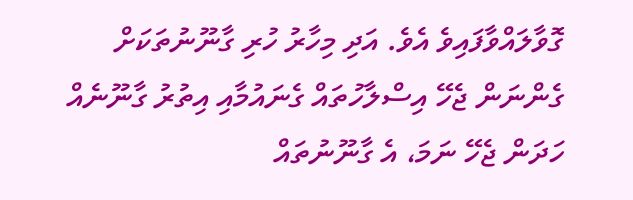ގޮވާލައްވާފައިވެ އެވެ. އަދި މިހާރު ހުރި ގާނޫނުތަކަށް ގެންނަން ޖެހޭ އިސްލާހުތައް ގެނައުމާއި އިތުރު ގާނޫނެއް ހަދަން ޖެހޭ ނަމަ، އެ ގާނޫނުތައް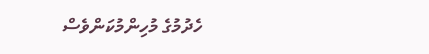ހެދުމުގެ މުހިންމުކަންވެސް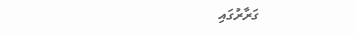ގަރާރުގައި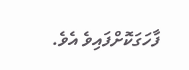ފާހަގަކޮށްފައިވެ އެވެ.